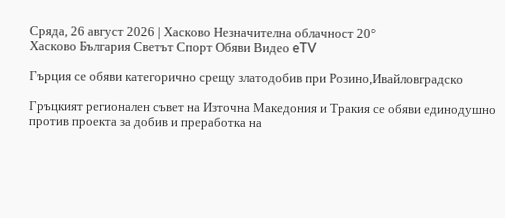Сряда, 26 август 2026 | Хасково Незначителна облачност 20°
Хасково България Светът Спорт Обяви Видео eTV

Гърция се обяви категорично срещу златодобив при Розино,Ивайловградско

Гръцкият регионален съвет на Източна Македония и Тракия се обяви единодушно против проекта за добив и преработка на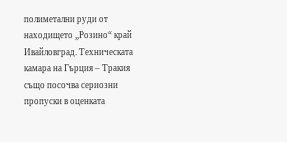полиметални руди от находището „Розино“ край Ивайловград. Техническата камара на Гърция – Тракия също посочва сериозни пропуски в оценката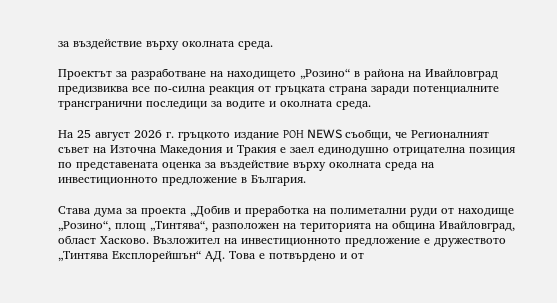за въздействие върху околната среда.

Проектът за разработване на находището „Розино“ в района на Ивайловград предизвиква все по-силна реакция от гръцката страна заради потенциалните трансгранични последици за водите и околната среда.

На 25 август 2026 г. гръцкото издание ΡΟΗ NEWS съобщи, че Регионалният съвет на Източна Македония и Тракия е заел единодушно отрицателна позиция по представената оценка за въздействие върху околната среда на инвестиционното предложение в България.

Става дума за проекта „Добив и преработка на полиметални руди от находище „Розино“, площ „Тинтява“, разположен на територията на община Ивайловград, област Хасково. Възложител на инвестиционното предложение е дружеството „Тинтява Експлорейшън“ АД. Това е потвърдено и от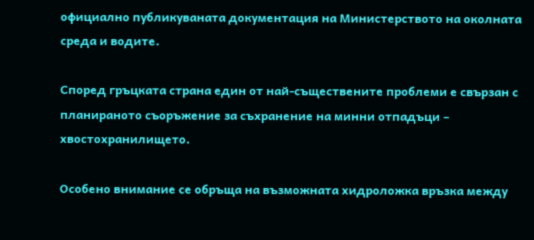официално публикуваната документация на Министерството на околната среда и водите.

Според гръцката страна един от най-съществените проблеми е свързан с планираното съоръжение за съхранение на минни отпадъци – хвостохранилището.

Особено внимание се обръща на възможната хидроложка връзка между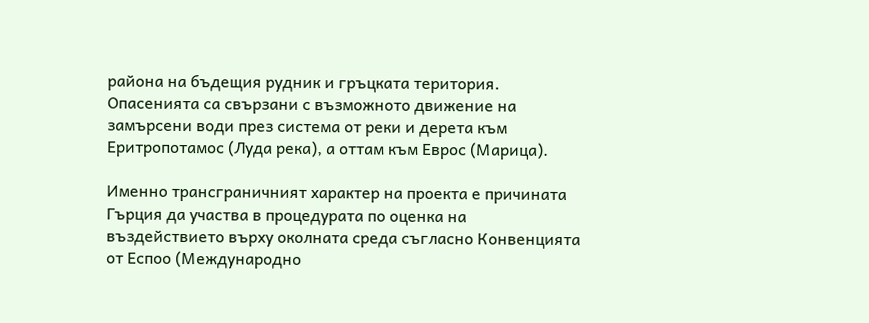района на бъдещия рудник и гръцката територия. Опасенията са свързани с възможното движение на замърсени води през система от реки и дерета към Еритропотамос (Луда река), а оттам към Еврос (Марица).

Именно трансграничният характер на проекта е причината Гърция да участва в процедурата по оценка на въздействието върху околната среда съгласно Конвенцията от Еспоо (Международно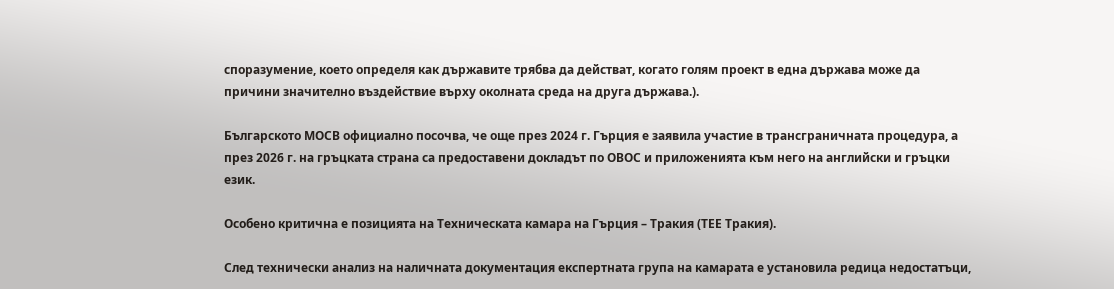споразумение, което определя как държавите трябва да действат, когато голям проект в една държава може да причини значително въздействие върху околната среда на друга държава.).

Българското МОСВ официално посочва, че още през 2024 г. Гърция е заявила участие в трансграничната процедура, а през 2026 г. на гръцката страна са предоставени докладът по ОВОС и приложенията към него на английски и гръцки език.

Особено критична е позицията на Техническата камара на Гърция – Тракия (ТЕЕ Тракия).

След технически анализ на наличната документация експертната група на камарата е установила редица недостатъци,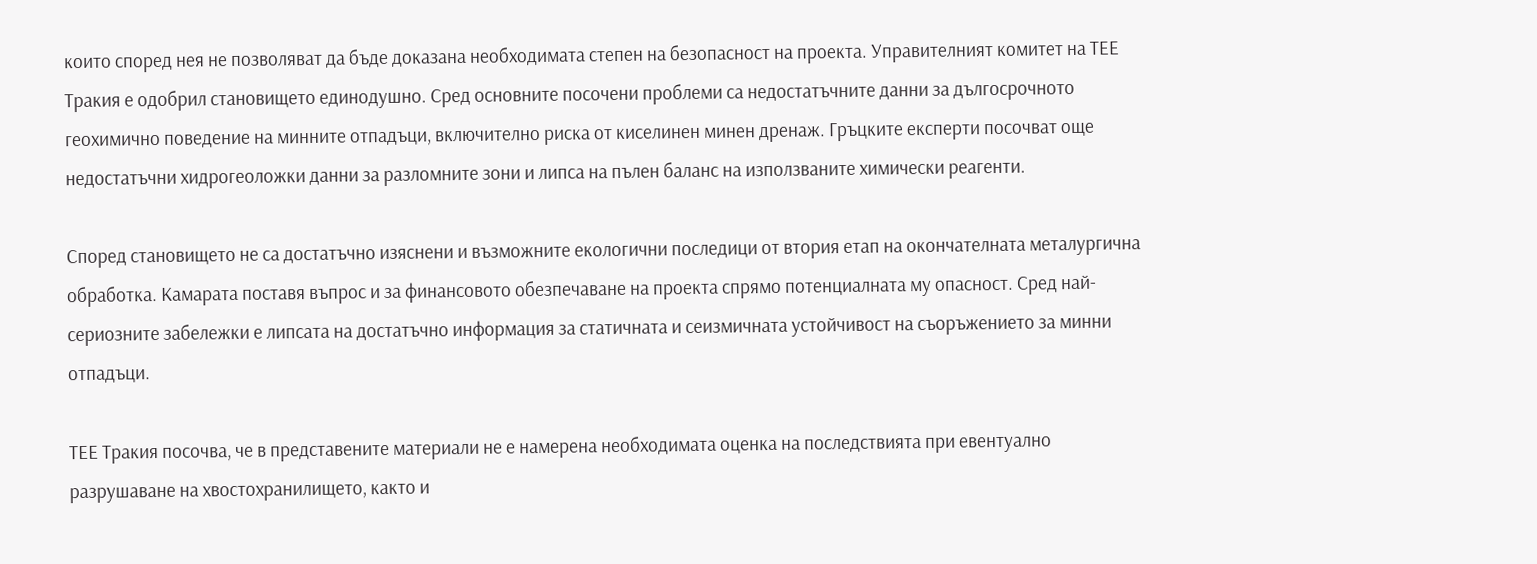които според нея не позволяват да бъде доказана необходимата степен на безопасност на проекта. Управителният комитет на ТЕЕ Тракия е одобрил становището единодушно. Сред основните посочени проблеми са недостатъчните данни за дългосрочното геохимично поведение на минните отпадъци, включително риска от киселинен минен дренаж. Гръцките експерти посочват още недостатъчни хидрогеоложки данни за разломните зони и липса на пълен баланс на използваните химически реагенти.

Според становището не са достатъчно изяснени и възможните екологични последици от втория етап на окончателната металургична обработка. Камарата поставя въпрос и за финансовото обезпечаване на проекта спрямо потенциалната му опасност. Сред най-сериозните забележки е липсата на достатъчно информация за статичната и сеизмичната устойчивост на съоръжението за минни отпадъци.

ТЕЕ Тракия посочва, че в представените материали не е намерена необходимата оценка на последствията при евентуално разрушаване на хвостохранилището, както и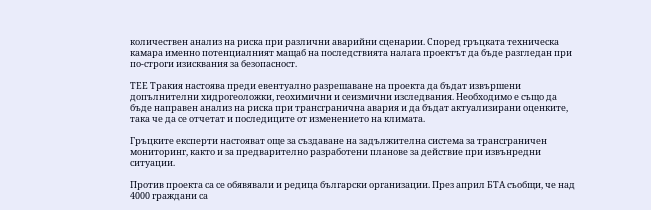количествен анализ на риска при различни аварийни сценарии. Според гръцката техническа камара именно потенциалният мащаб на последствията налага проектът да бъде разгледан при по-строги изисквания за безопасност.

ТЕЕ Тракия настоява преди евентуално разрешаване на проекта да бъдат извършени допълнителни хидрогеоложки, геохимични и сеизмични изследвания. Необходимо е също да бъде направен анализ на риска при трансгранична авария и да бъдат актуализирани оценките, така че да се отчетат и последиците от изменението на климата.

Гръцките експерти настояват още за създаване на задължителна система за трансграничен мониторинг, както и за предварително разработени планове за действие при извънредни ситуации.

Против проекта са се обявявали и редица български организации. През април БТА съобщи, че над 4000 граждани са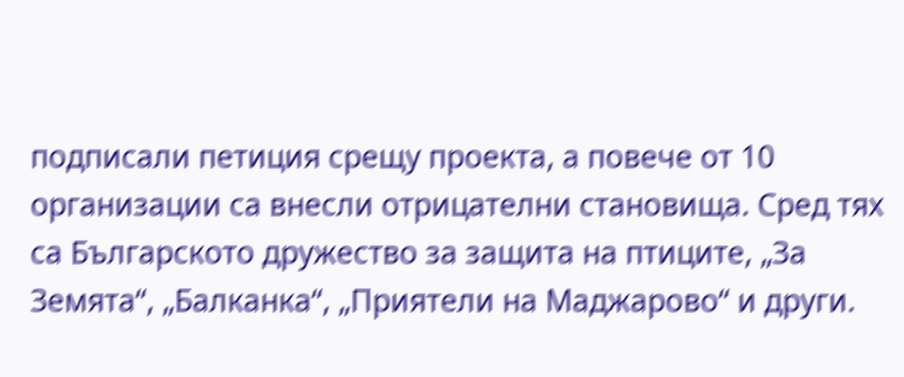подписали петиция срещу проекта, а повече от 10 организации са внесли отрицателни становища. Сред тях са Българското дружество за защита на птиците, „За Земята“, „Балканка“, „Приятели на Маджарово“ и други.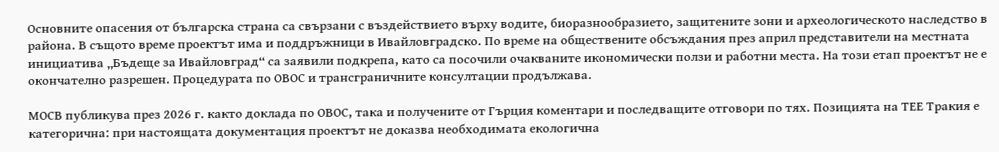Основните опасения от българска страна са свързани с въздействието върху водите, биоразнообразието, защитените зони и археологическото наследство в района. В същото време проектът има и поддръжници в Ивайловградско. По време на обществените обсъждания през април представители на местната инициатива „Бъдеще за Ивайловград“ са заявили подкрепа, като са посочили очакваните икономически ползи и работни места. На този етап проектът не е окончателно разрешен. Процедурата по ОВОС и трансграничните консултации продължава.

МОСВ публикува през 2026 г. както доклада по ОВОС, така и получените от Гърция коментари и последващите отговори по тях. Позицията на ТЕЕ Тракия е категорична: при настоящата документация проектът не доказва необходимата екологична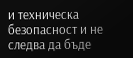и техническа безопасност и не следва да бъде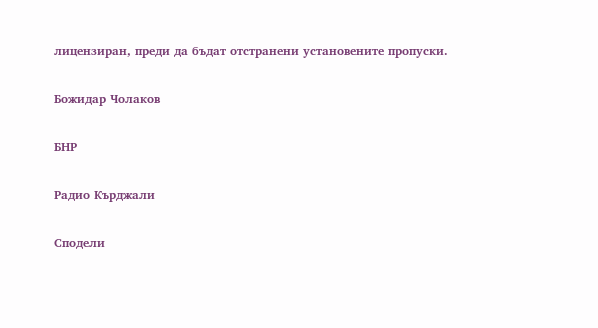лицензиран, преди да бъдат отстранени установените пропуски.

Божидар Чолаков

БНР

Радио Кърджали

Сподели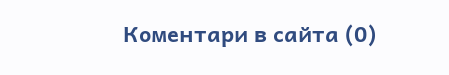Коментари в сайта (0)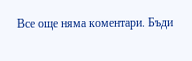Все още няма коментари. Бъди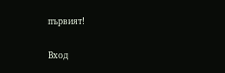първият!

Вход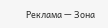Реклама — Зона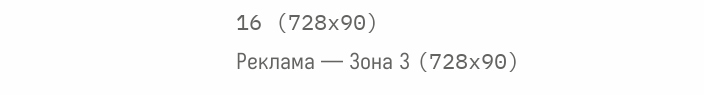16 (728x90)
Реклама — Зона 3 (728x90)